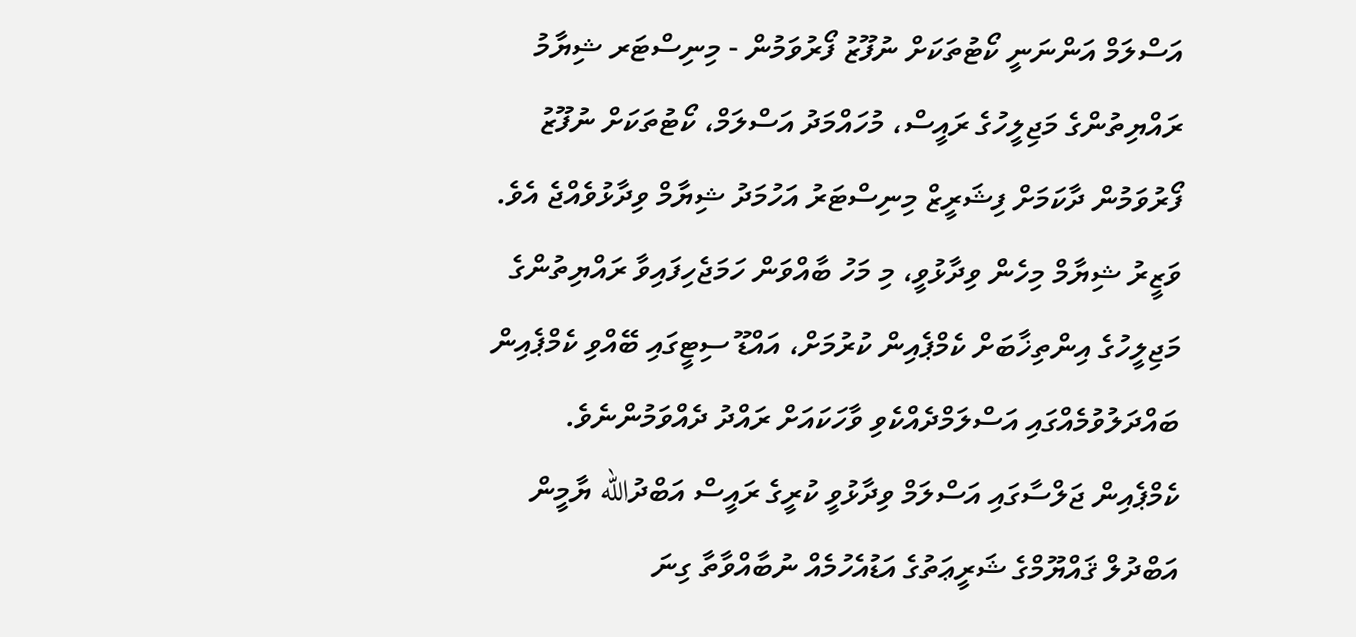އަސްލަމް އަންނަނީ ކޯޓުތަކަށް ނުފޫޒު ފޯރުވަމުން - މިނިސްޓަރ ޝިޔާމު
ރައްޔިތުންގެ މަޖިލީހުގެ ރައީސް، މުހައްމަދު އަސްލަމް، ކޯޓުތަކަށް ނުފޫޒު ފޯރުވަމުން ދާކަމަށް ފިޝަރީޒް މިނިސްޓަރު އަހުމަދު ޝިޔާމް ވިދާޅުވެއްޖެ އެވެ.
ވަޒީރު ޝިޔާމް މިހެން ވިދާޅުވީ، މި މަހު ބާއްވަން ހަމަޖެހިފައިވާ ރައްޔިތުންގެ މަޖިލީހުގެ އިންތިޚާބަށް ކެމްޕެއިން ކުރުމަށް، އައްޑޫ ސިޓީގައި ބޭއްވި ކެމްޕެއިން ބައްދަލުވުމެއްގައި އަސްލަމްދެއްކެވި ވާހަކައަށް ރައްދު ދެއްވަމުންނެވެ.
ކެމްޕެއިން ޖަލްސާގައި އަސްލަމް ވިދާޅުވީ ކުރީގެ ރައީސް އަބްދުالله ޔާމީން އަބްދުލް ޤައްޔޫމްގެ ޝަރީޢަތުގެ އަޑުއެހުމެއް ނުބާއްވާތާ ގިނަ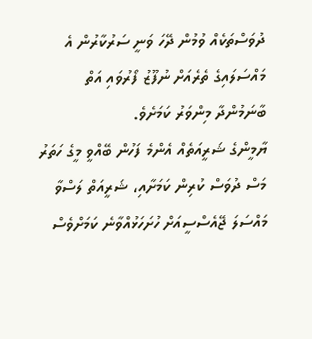ދުވަސްތަކެއް ވުމުން ދޭހަ ވަނީ ސަރުކާރުން އެ މައްސަލައިގެ ތެރެއަށް ނުފޫޒު ފޯރުވައި އަތް ބާނަމުންދާ މިންވަރު ކަމަށެވެ.
ޔާމީންގެ ޝަރީއަތެއް އެންމެ ފަހުން ބޭއްވީ މީގެ ހަތަރު މަސް ދުވަސް ކުރިން ކަމަށާއި، ޝަރީއަތް ލަސްވާ މައްސަލަ ޖޭއެސްސީއަށް ހުށަހަޅުއްވާނެ ކަމަށްވެސް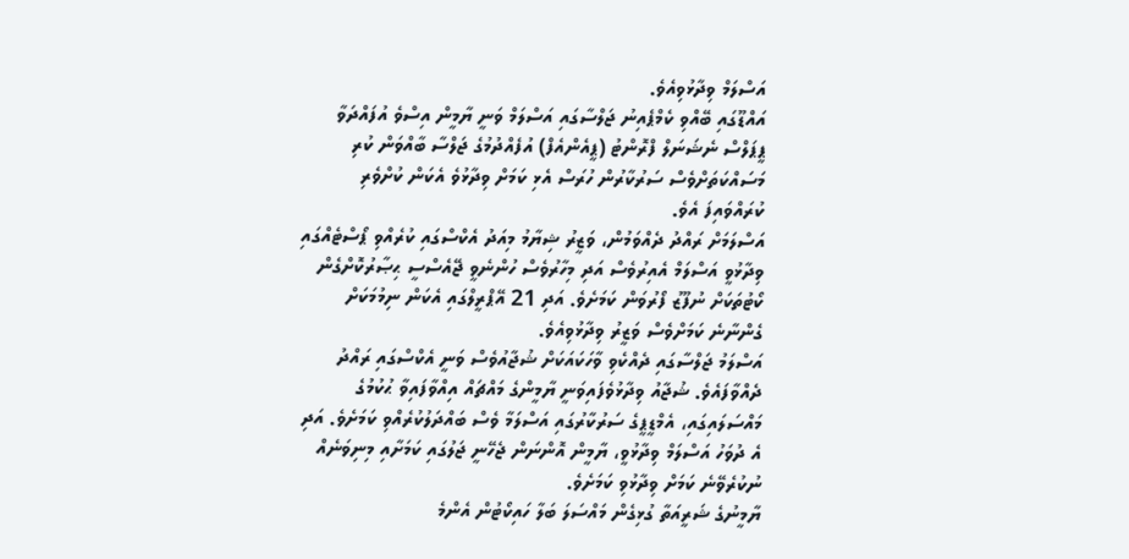އަސްލަމް ވިދާޅުވިއެވެ.
އައްޑޫގައި ބޭއްވި ކެމްޕެއިނު ޖަލްސާގައި އަސްލަމް ވަނީ ޔާމީން އިސްވެ އުފައްދަވާ ޕީޕަލްސް ނެޝަނަލް ފްރޮންޓު (ޕީއެންއެފް) އުފެއްދުމުގެ ޖަލްސާ ބާއްވަން ކުރި މަސައްކަތަށްވެސް ސަރުކާރުން ހުރަސް އެޅި ކަމަށް ވިދާޅުވެ އެކަން ކުށްވެރި ކުރައްވައިފަ އެވެ.
އަސްލަމަށް ރައްދު ދެއްވަމުން، ވަޒީރު ޝިޔާމު މިއަދު އެކްސްގައި ކުރެއްވި ޕޯސްޓެއްގައި ވިދާޅުވީ އަސްލަމް އެއިރުވެސް އަދި މިހާރުވެސް ހުންނެވީ ޖޭއެސްސީ ޙިޞާރުކޮށްގެން ކޯޓުތަކަށް ނުފޫޒު ފޯރުވަން ކަމަށެވެ. އަދި 21 އޭޕްރީލްގައި އެކަން ނިމުމަކަށް ގެންނާނެ ކަމަށްވެސް ވަޒީރު ވިދާޅުވިއެވެ.
އަސްލަމު ޖަލްސާގައި ދެއްކެވި ވާހަކައަކަށް ޝުޖާއުވެސް ވަނީ އެކްސްގައި ރައްދު ދެއްވާފައެވެ. ޝުޖާއު ވިދާޅުވެފައިވަނީ ޔާމީންގެ މައްޗައް އިއްވާފައިވާ ޙުކުމުގެ މައްސަލައިގައި، އެމްޑީޕީގެ ސަރުކާރުގައި އަސްލަމާ ވެސް ބައްދަލުކުރެއްވި ކަމަށެވެ. އަދި އެ ދުވަހު އަސްލަމް ވިދާޅުވީ، ޔާމީން އޮންނަން ޖެހޭނީ ޖަލުގައި ކަމަށާއި މިނިވަނެއް ނުކުރެވޭނެ ކަމަށް ވިދާޅުވި ކަމަށެވެ.
ޔާމީނުގެ ޝަރީއަތާ ގުޅިގެން މައްސަލަ ބަލާ ހައިކޯޓުން އެންމެ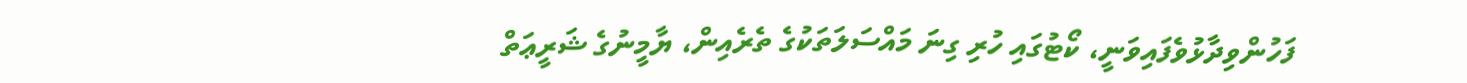ފަހުންވިދާޅުވެފައިވަނީ، ކޯޓުގައި ހުރި ގިނަ މައްސަލަތަކުގެ ތެރެއިން، ޔާމީނުގެ ޝަރީޢަތް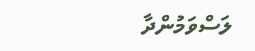ލަސްވަމުންދާ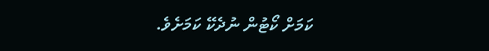ކަމަށް ކޯޓުން ނުދެކޭ ކަމަށެވެ.